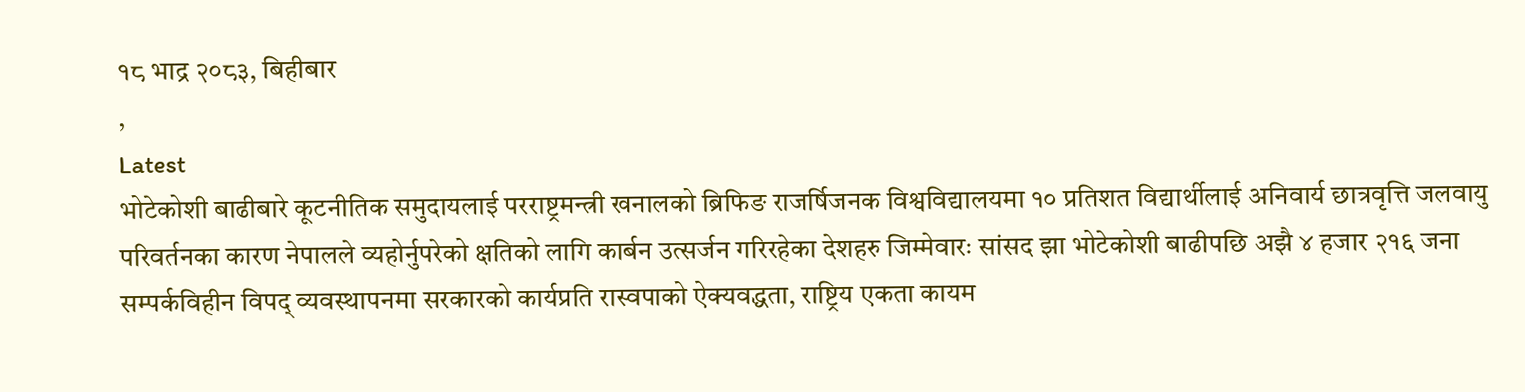१८ भाद्र २०८३, बिहीबार
,
Latest
भोटेकोशी बाढीबारे कूटनीतिक समुदायलाई परराष्ट्रमन्त्री खनालको ब्रिफिङ राजर्षिजनक विश्वविद्यालयमा १० प्रतिशत विद्यार्थीलाई अनिवार्य छात्रवृत्ति जलवायु परिवर्तनका कारण नेपालले व्यहोर्नुपरेको क्षतिको लागि कार्बन उत्सर्जन गरिरहेका देशहरु जिम्मेवारः सांसद झा भोटेकोशी बाढीपछि अझै ४ हजार २१६ जना सम्पर्कविहीन विपद् व्यवस्थापनमा सरकारको कार्यप्रति रास्वपाको ऐक्यवद्धता, राष्ट्रिय एकता कायम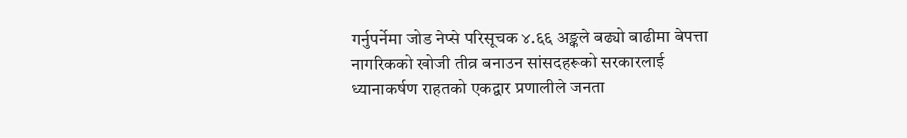गर्नुपर्नेमा जोड नेप्से परिसूचक ४.६६ अङ्कले बढ्यो बाढीमा बेपत्ता नागरिकको खोजी तीव्र बनाउन सांसदहरूको सरकारलाई ध्यानाकर्षण राहतको एकद्वार प्रणालीले जनता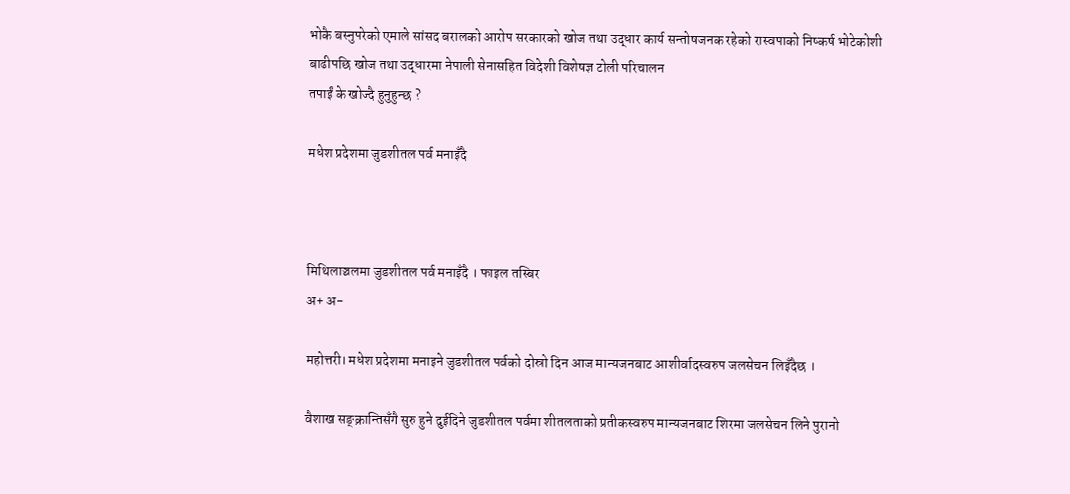भोकै बस्नुपरेको एमाले सांसद बरालको आरोप सरकारको खोज तथा उद्धार कार्य सन्तोषजनक रहेको रास्वपाको निष्कर्ष भोटेकोशी बाढीपछि खोज तथा उद्धारमा नेपाली सेनासहित विदेशी विशेषज्ञ टोली परिचालन
तपाईं के खोज्दै हुनुहुन्छ ?

मधेश प्रदेशमा जुडशीतल पर्व मनाइँदै



मिथिलाञ्चलमा जुडशीतल पर्व मनाइँदै । फाइल तस्बिर
अ+ अ-

महोत्तरी। मधेश प्रदेशमा मनाइने जुडशीतल पर्वको दोस्रो दिन आज मान्यजनबाट आशीर्वादस्वरुप जलसेचन लिइँदैछ ।

वैशाख सङ्क्रान्तिसँगै सुरु हुने दुईदिने जुडशीतल पर्वमा शीतलताको प्रतीकस्वरुप मान्यजनबाट शिरमा जलसेचन लिने पुरानो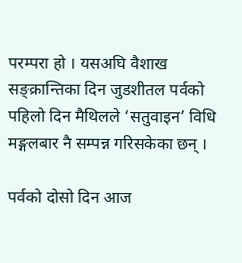परम्परा हो । यसअघि वैशाख सङ्क्रान्तिका दिन जुडशीतल पर्वको पहिलो दिन मैथिलले ‘सतुवाइन’ विधि मङ्गलबार नै सम्पन्न गरिसकेका छन् ।

पर्वको दोसो दिन आज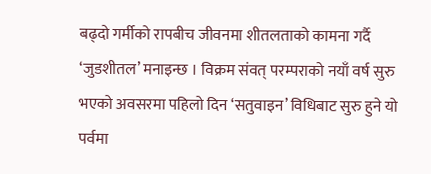बढ्दो गर्मीको रापबीच जीवनमा शीतलताको कामना गर्दै ‘जुडशीतल’ मनाइन्छ । विक्रम संवत् परम्पराको नयाँ वर्ष सुरु भएको अवसरमा पहिलो दिन ‘सतुवाइन’ विधिबाट सुरु हुने यो पर्वमा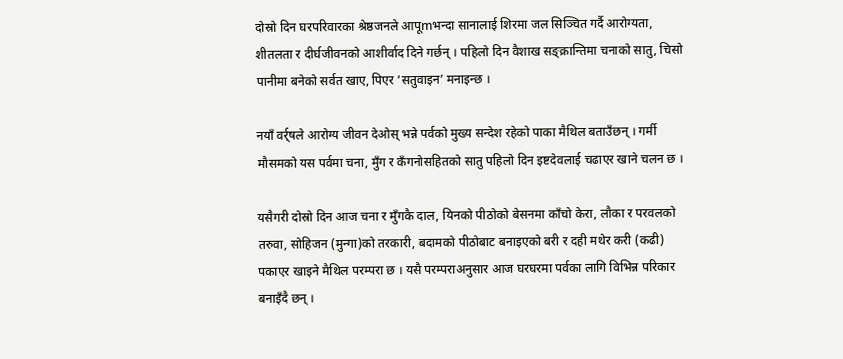दोस्रो दिन घरपरिवारका श्रेष्ठजनले आपूmभन्दा सानालाई शिरमा जल सिञ्चित गर्दै आरोग्यता, शीतलता र दीर्घजीवनको आशीर्वाद दिने गर्छन् । पहिलो दिन वैशाख सङ्क्रान्तिमा चनाको सातु, चिसो पानीमा बनेको सर्वत खाए, पिएर ‘सतुवाइन’ मनाइन्छ ।

नयाँ वर्र्षले आरोग्य जीवन देओस् भन्ने पर्वको मुख्य सन्देश रहेको पाका मैथिल बताउँछन् । गर्मी मौसमको यस पर्वमा चना, मुँग र कँगनोसहितको सातु पहिलो दिन इष्टदेवलाई चढाएर खाने चलन छ ।

यसैगरी दोस्रो दिन आज चना र मुँगकै दाल, यिनको पीठोको बेसनमा काँचो केरा, लौका र परवलको तरुवा, सोहिजन (मुन्गा)को तरकारी, बदामको पीठोबाट बनाइएको बरी र दही मथेर करी (कढी) पकाएर खाइने मैथिल परम्परा छ । यसै परम्पराअनुसार आज घरघरमा पर्वका लागि विभिन्न परिकार बनाइँदै छन् ।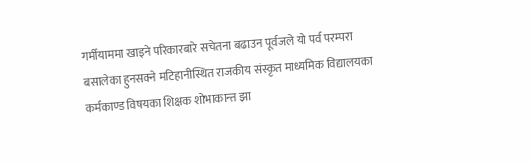गर्मीयाममा खाइने परिकारबारे सचेतना बढाउन पूर्वजले यो पर्व परम्परा बसालेका हुनसक्ने मटिहानीस्थित राजकीय संस्कृत माध्यमिक विद्यालयका कर्मकाण्ड विषयका शिक्षक शोभाकान्त झा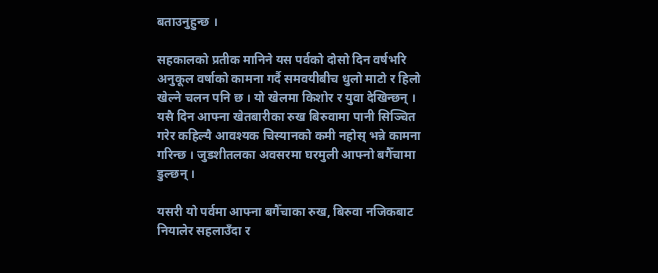बताउनुहुन्छ ।

सहकालको प्रतीक मानिने यस पर्वको दोसो दिन वर्षभरि अनुकूल वर्षाको कामना गर्दै समवयीबीच धुलो माटो र हिलो खेल्ने चलन पनि छ । यो खेलमा किशोर र युवा देखिन्छन् । यसै दिन आफ्ना खेतबारीका रुख बिरुवामा पानी सिञ्चित गरेर कहिल्यै आवश्यक चिस्यानको कमी नहोस् भन्ने कामना गरिन्छ । जुडशीतलका अवसरमा घरमुली आफ्नो बगैँचामा डुल्छन् ।

यसरी यो पर्वमा आफ्ना बगैँचाका रुख, बिरुवा नजिकबाट नियालेर सहलाउँदा र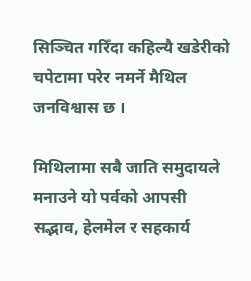सिञ्चित गरिँदा कहिल्यै खडेरीको चपेटामा परेर नमर्ने मैथिल जनविश्वास छ ।

मिथिलामा सबै जाति समुदायले मनाउने यो पर्वको आपसी सद्भाव, हेलमेल र सहकार्य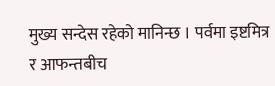मुख्य सन्देस रहेको मानिन्छ । पर्वमा इष्टमित्र र आफन्तबीच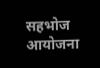सहभोज आयोजना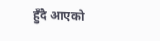हुँदै आएको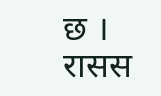छ । रासस